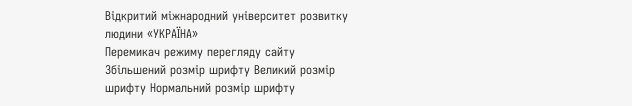Відкритий міжнародний університет розвитку людини «УКРАЇНА»
Перемикач режиму перегляду сайту
Збільшений розмір шрифту Великий розмір шрифту Нормальний розмір шрифту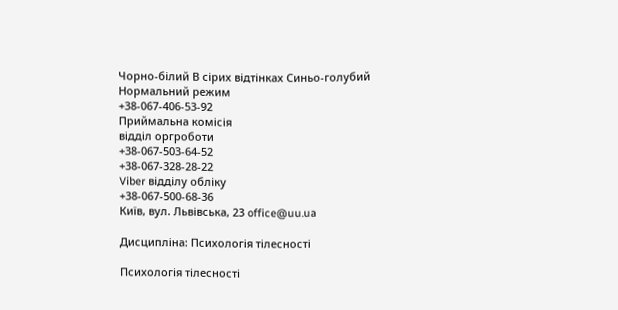Чорно-білий В сірих відтінках Синьо-голубий
Нормальний режим
+38-067-406-53-92
Приймальна комісія
відділ оргроботи
+38-067-503-64-52
+38-067-328-28-22
Viber відділу обліку
+38-067-500-68-36
Київ, вул. Львівська, 23 office@uu.ua

Дисципліна: Психологія тілесності

Психологія тілесності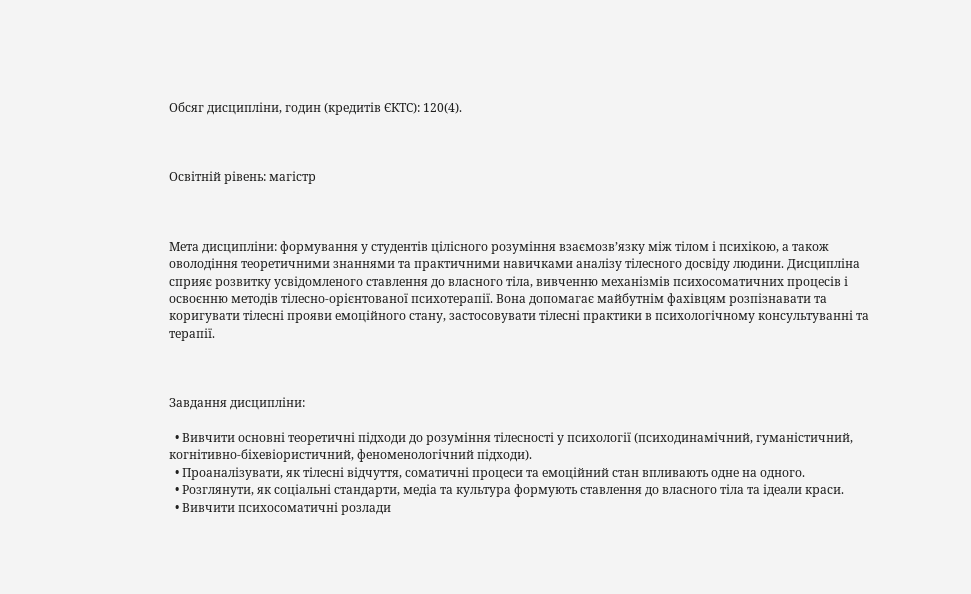Обсяг дисципліни, годин (кредитів ЄКТС): 120(4).



Освітній рівень: магістр



Мета дисципліни: формування у студентів цілісного розуміння взаємозв’язку між тілом і психікою, а також оволодіння теоретичними знаннями та практичними навичками аналізу тілесного досвіду людини. Дисципліна сприяє розвитку усвідомленого ставлення до власного тіла, вивченню механізмів психосоматичних процесів і освоєнню методів тілесно-орієнтованої психотерапії. Вона допомагає майбутнім фахівцям розпізнавати та коригувати тілесні прояви емоційного стану, застосовувати тілесні практики в психологічному консультуванні та терапії.



Завдання дисципліни:

  • Вивчити основні теоретичні підходи до розуміння тілесності у психології (психодинамічний, гуманістичний, когнітивно-біхевіористичний, феноменологічний підходи).
  • Проаналізувати, як тілесні відчуття, соматичні процеси та емоційний стан впливають одне на одного.
  • Розглянути, як соціальні стандарти, медіа та культура формують ставлення до власного тіла та ідеали краси.
  • Вивчити психосоматичні розлади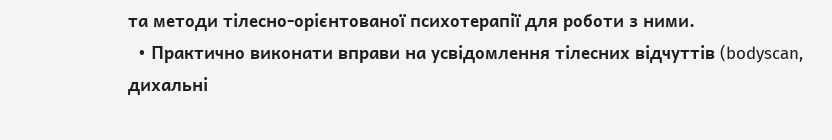та методи тілесно-орієнтованої психотерапії для роботи з ними.
  • Практично виконати вправи на усвідомлення тілесних відчуттів (bodyscan, дихальні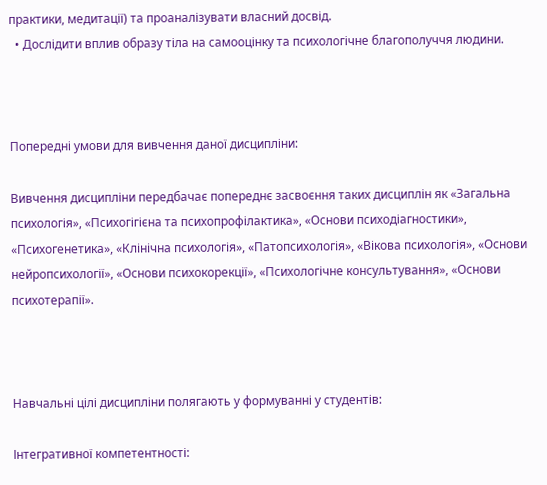практики, медитації) та проаналізувати власний досвід.
  • Дослідити вплив образу тіла на самооцінку та психологічне благополуччя людини.



Попередні умови для вивчення даної дисципліни:

Вивчення дисципліни передбачає попереднє засвоєння таких дисциплін як «Загальна психологія», «Психогігієна та психопрофілактика», «Основи психодіагностики», «Психогенетика», «Клінічна психологія», «Патопсихологія», «Вікова психологія», «Основи нейропсихології», «Основи психокорекції», «Психологічне консультування», «Основи психотерапії».



Навчальні цілі дисципліни полягають у формуванні у студентів:

Інтегративної компетентності: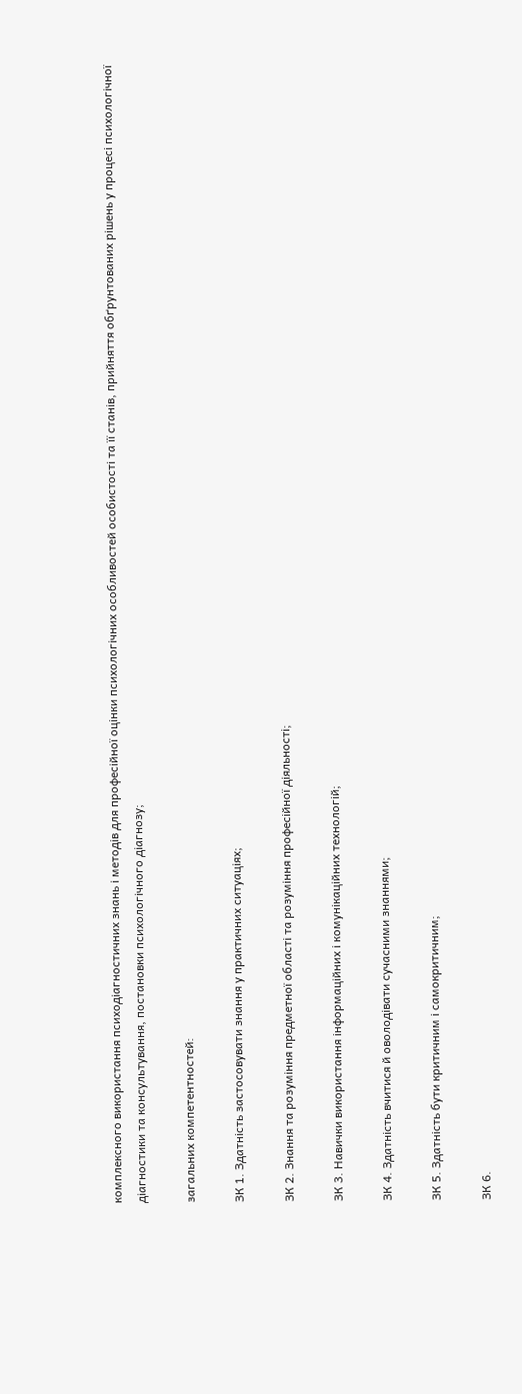комплексного використання психодіагностичних знань і методів для професійної оцінки психологічних особливостей особистості та її станів, прийняття обґрунтованих рішень у процесі психологічної діагностики та консультування, постановки психологічного діагнозу;

загальних компетентностей:

ЗК 1. Здатність застосовувати знання у практичних ситуаціях;

ЗК 2. Знання та розуміння предметної області та розуміння професійної діяльності;

ЗК 3. Навички використання інформаційних і комунікаційних технологій;

ЗК 4. Здатність вчитися й оволодівати сучасними знаннями;

ЗК 5. Здатність бути критичним і самокритичним;

ЗК 6.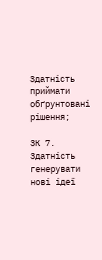Здатність приймати обґрунтовані рішення;

ЗК 7. Здатність генерувати нові ідеї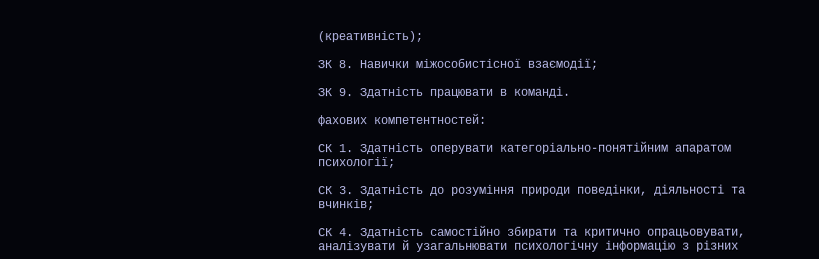(креативність);

ЗК 8. Навички міжособистісної взаємодії;

ЗК 9. Здатність працювати в команді.

фахових компетентностей:

СК 1. Здатність оперувати категоріально-понятійним апаратом психології;

СК 3. Здатність до розуміння природи поведінки, діяльності та вчинків;

СК 4. Здатність самостійно збирати та критично опрацьовувати, аналізувати й узагальнювати психологічну інформацію з різних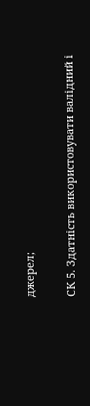джерел;

СК 5. Здатність використовувати валідний і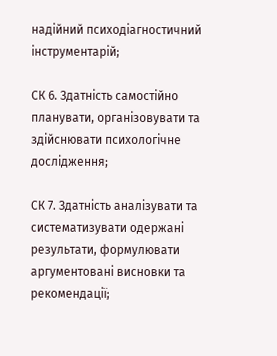надійний психодіагностичний інструментарій;

СК 6. Здатність самостійно планувати, організовувати та здійснювати психологічне дослідження;

СК 7. Здатність аналізувати та систематизувати одержані результати, формулювати аргументовані висновки та рекомендації;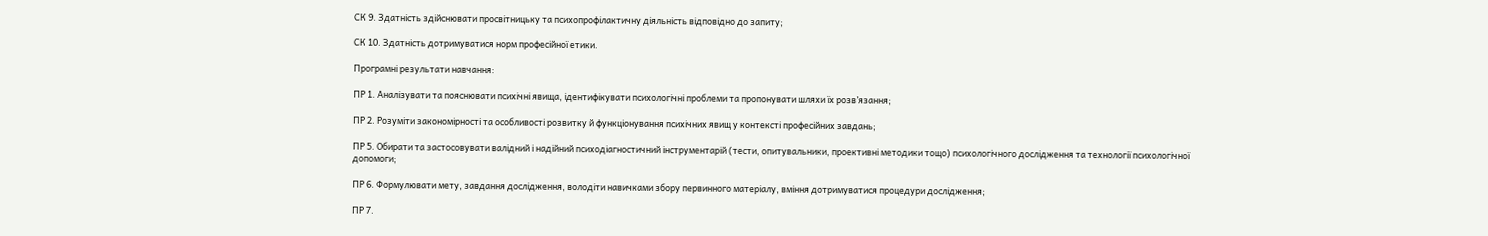СК 9. Здатність здійснювати просвітницьку та психопрофілактичну діяльність відповідно до запиту;

СК 10. Здатність дотримуватися норм професійної етики.

Програмні результати навчання:

ПР 1. Аналізувати та пояснювати психічні явища, ідентифікувати психологічні проблеми та пропонувати шляхи їх розв’язання;

ПР 2. Розуміти закономірності та особливості розвитку й функціонування психічних явищ у контексті професійних завдань;

ПР 5. Обирати та застосовувати валідний і надійний психодіагностичний інструментарій (тести, опитувальники, проективні методики тощо) психологічного дослідження та технології психологічної допомоги;

ПР 6. Формулювати мету, завдання дослідження, володіти навичками збору первинного матеріалу, вміння дотримуватися процедури дослідження;

ПР 7.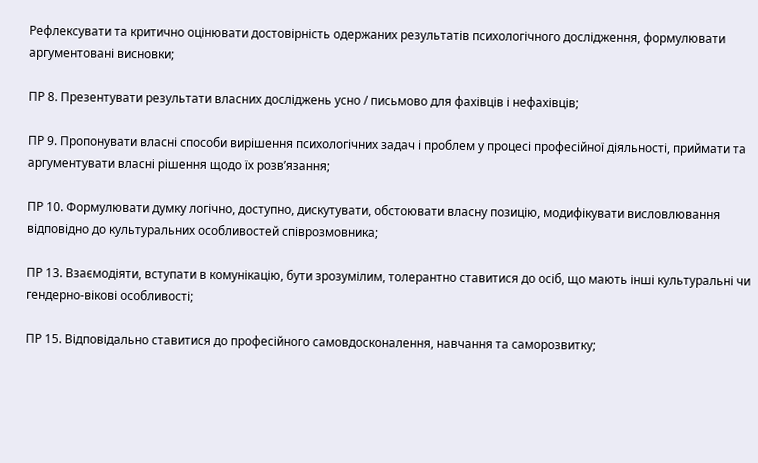Рефлексувати та критично оцінювати достовірність одержаних результатів психологічного дослідження, формулювати аргументовані висновки;

ПР 8. Презентувати результати власних досліджень усно / письмово для фахівців і нефахівців;

ПР 9. Пропонувати власні способи вирішення психологічних задач і проблем у процесі професійної діяльності, приймати та аргументувати власні рішення щодо їх розв’язання;

ПР 10. Формулювати думку логічно, доступно, дискутувати, обстоювати власну позицію, модифікувати висловлювання відповідно до культуральних особливостей співрозмовника;

ПР 13. Взаємодіяти, вступати в комунікацію, бути зрозумілим, толерантно ставитися до осіб, що мають інші культуральні чи гендерно-вікові особливості;

ПР 15. Відповідально ставитися до професійного самовдосконалення, навчання та саморозвитку;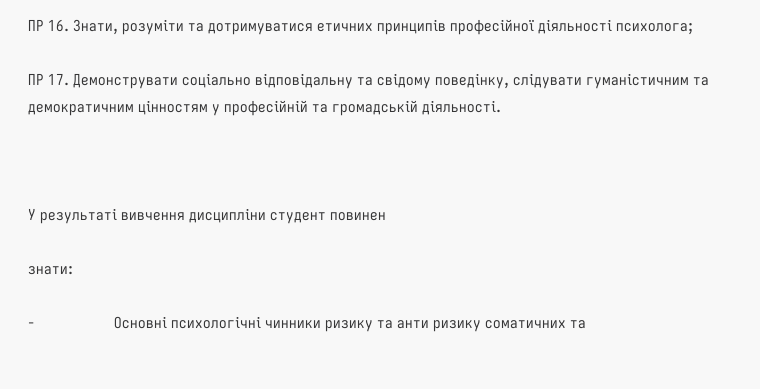ПР 16. Знати, розуміти та дотримуватися етичних принципів професійної діяльності психолога;

ПР 17. Демонструвати соціально відповідальну та свідому поведінку, слідувати гуманістичним та демократичним цінностям у професійній та громадській діяльності.



У результаті вивчення дисципліни студент повинен

знати:

-                    Основні психологічні чинники ризику та анти ризику соматичних та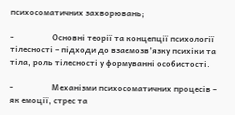психосоматичних захворювань;

-                   Основні теорії та концепції психології тілесності – підходи до взаємозв’язку психіки та тіла, роль тілесності у формуванні особистості.

-                   Механізми психосоматичних процесів – як емоції, стрес та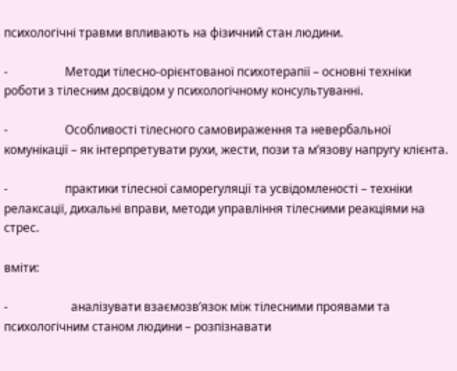психологічні травми впливають на фізичний стан людини.

-                   Методи тілесно-орієнтованої психотерапії – основні техніки роботи з тілесним досвідом у психологічному консультуванні.

-                   Особливості тілесного самовираження та невербальної комунікації – як інтерпретувати рухи, жести, пози та м’язову напругу клієнта.

-                   практики тілесної саморегуляції та усвідомленості – техніки релаксації, дихальні вправи, методи управління тілесними реакціями на стрес.

вміти:

-                     аналізувати взаємозв’язок між тілесними проявами та психологічним станом людини – розпізнавати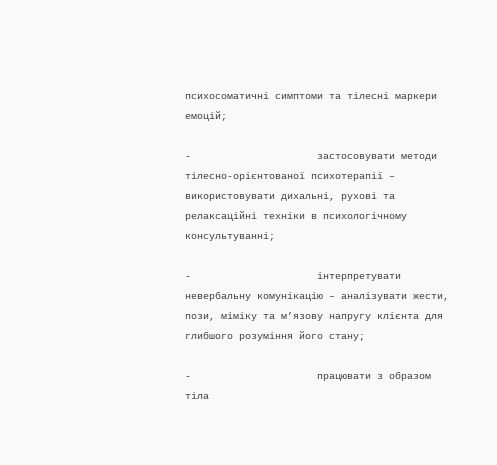психосоматичні симптоми та тілесні маркери емоцій;

-                     застосовувати методи тілесно-орієнтованої психотерапії – використовувати дихальні, рухові та релаксаційні техніки в психологічному консультуванні;

-                     інтерпретувати невербальну комунікацію – аналізувати жести, пози, міміку та м’язову напругу клієнта для глибшого розуміння його стану;

-                     працювати з образом тіла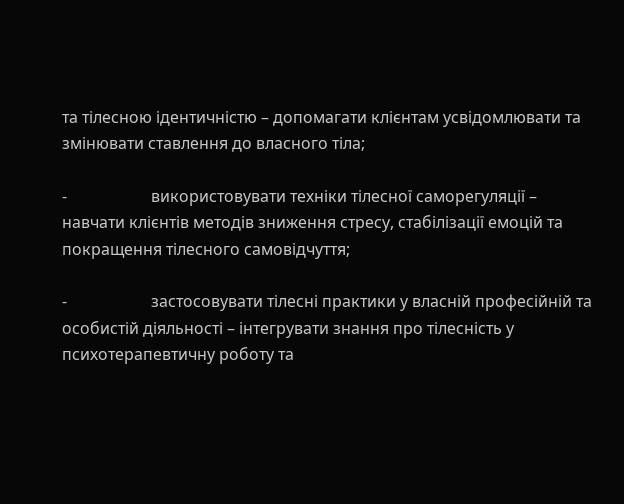та тілесною ідентичністю – допомагати клієнтам усвідомлювати та змінювати ставлення до власного тіла;

-                     використовувати техніки тілесної саморегуляції – навчати клієнтів методів зниження стресу, стабілізації емоцій та покращення тілесного самовідчуття;

-                     застосовувати тілесні практики у власній професійній та особистій діяльності – інтегрувати знання про тілесність у психотерапевтичну роботу та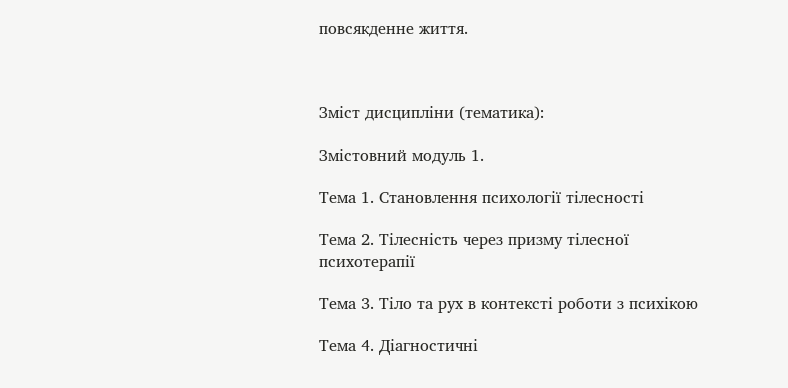повсякденне життя.



Зміст дисципліни (тематика):

Змістовний модуль 1.

Тема 1. Становлення психології тілесності

Тема 2. Тілесність через призму тілесної психотерапії

Тема 3. Тіло та рух в контексті роботи з психікою

Тема 4. Діагностичні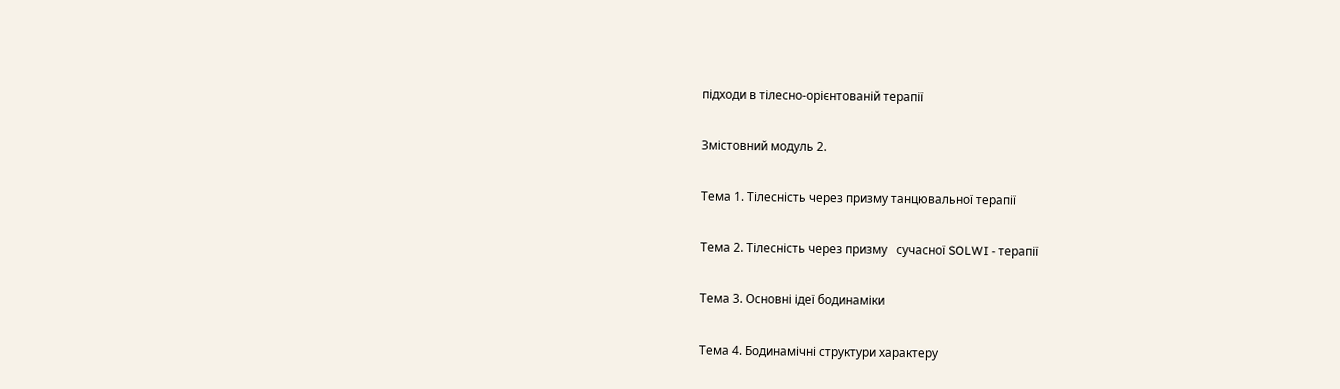підходи в тілесно-орієнтованій терапії

Змістовний модуль 2.

Тема 1. Тілесність через призму танцювальної терапії

Тема 2. Тілесність через призму   сучасної SOLWI - терапії

Тема 3. Основні ідеї бодинаміки

Тема 4. Бодинамічні структури характеру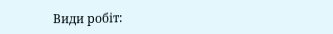Види робіт: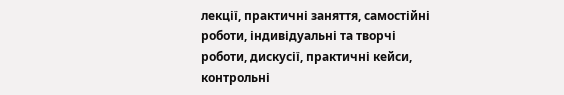лекції, практичні заняття, самостійні роботи, індивідуальні та творчі роботи, дискусії, практичні кейси, контрольні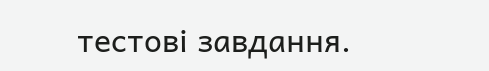тестові завдання.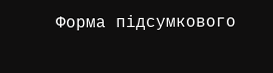Форма підсумкового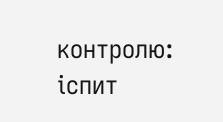контролю: іспит